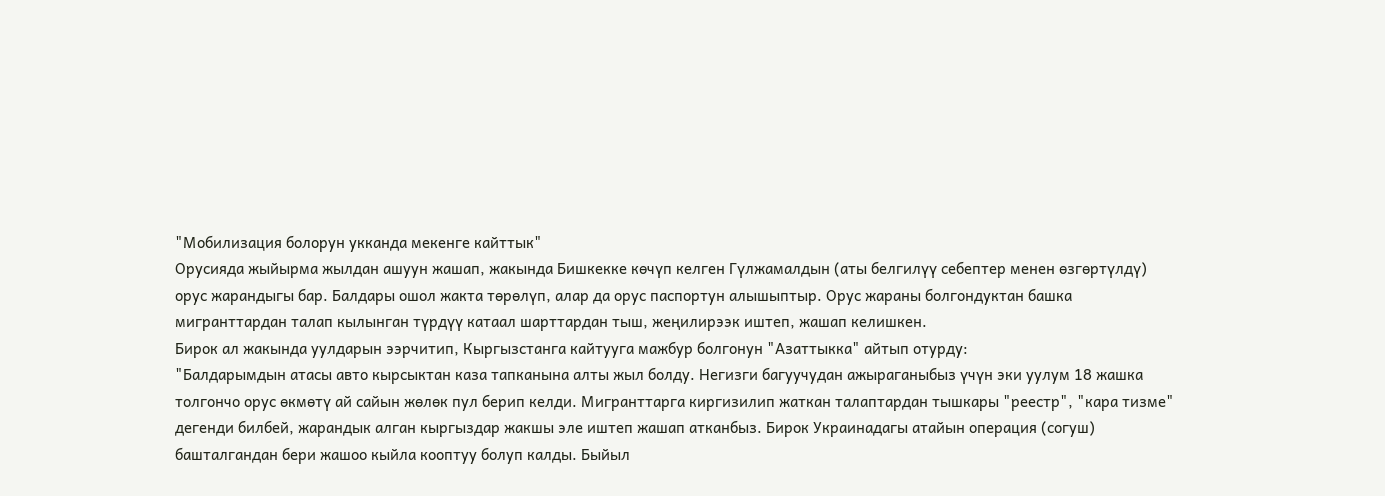"Мобилизация болорун укканда мекенге кайттык"
Орусияда жыйырма жылдан ашуун жашап, жакында Бишкекке көчүп келген Гүлжамалдын (аты белгилүү себептер менен өзгөртүлдү) орус жарандыгы бар. Балдары ошол жакта төрөлүп, алар да орус паспортун алышыптыр. Орус жараны болгондуктан башка мигранттардан талап кылынган түрдүү катаал шарттардан тыш, жеңилирээк иштеп, жашап келишкен.
Бирок ал жакында уулдарын ээрчитип, Кыргызстанга кайтууга мажбур болгонун "Азаттыкка" айтып отурду:
"Балдарымдын атасы авто кырсыктан каза тапканына алты жыл болду. Негизги багуучудан ажыраганыбыз үчүн эки уулум 18 жашка толгончо орус өкмөтү ай сайын жөлөк пул берип келди. Мигранттарга киргизилип жаткан талаптардан тышкары "реестр", "кара тизме" дегенди билбей, жарандык алган кыргыздар жакшы эле иштеп жашап атканбыз. Бирок Украинадагы атайын операция (согуш) башталгандан бери жашоо кыйла кооптуу болуп калды. Быйыл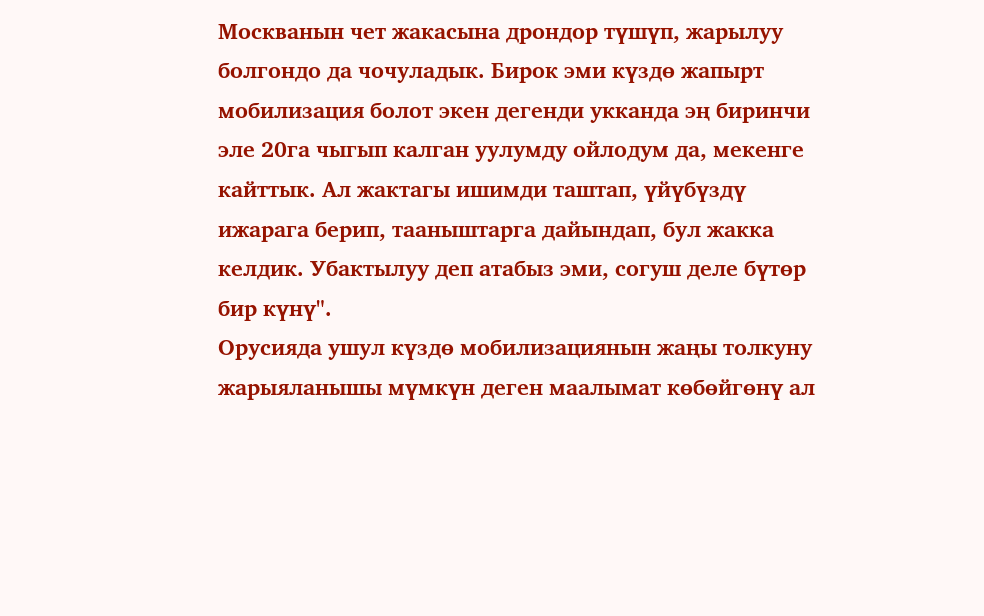Москванын чет жакасына дрондор түшүп, жарылуу болгондо да чочуладык. Бирок эми күздө жапырт мобилизация болот экен дегенди укканда эң биринчи эле 20га чыгып калган уулумду ойлодум да, мекенге кайттык. Ал жактагы ишимди таштап, үйүбүздү ижарага берип, тааныштарга дайындап, бул жакка келдик. Убактылуу деп атабыз эми, согуш деле бүтөр бир күнү".
Орусияда ушул күздө мобилизациянын жаңы толкуну жарыяланышы мүмкүн деген маалымат көбөйгөнү ал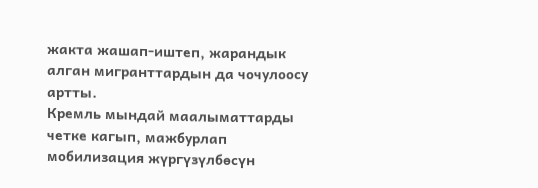жакта жашап-иштеп, жарандык алган мигранттардын да чочулоосу артты.
Кремль мындай маалыматтарды четке кагып, мажбурлап мобилизация жүргүзүлбөсүн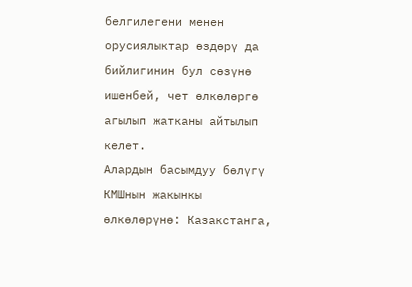белгилегени менен орусиялыктар өздөрү да бийлигинин бул сөзүнө ишенбей, чет өлкөлөргө агылып жатканы айтылып келет.
Алардын басымдуу бөлүгү КМШнын жакынкы өлкөлөрүнө: Казакстанга,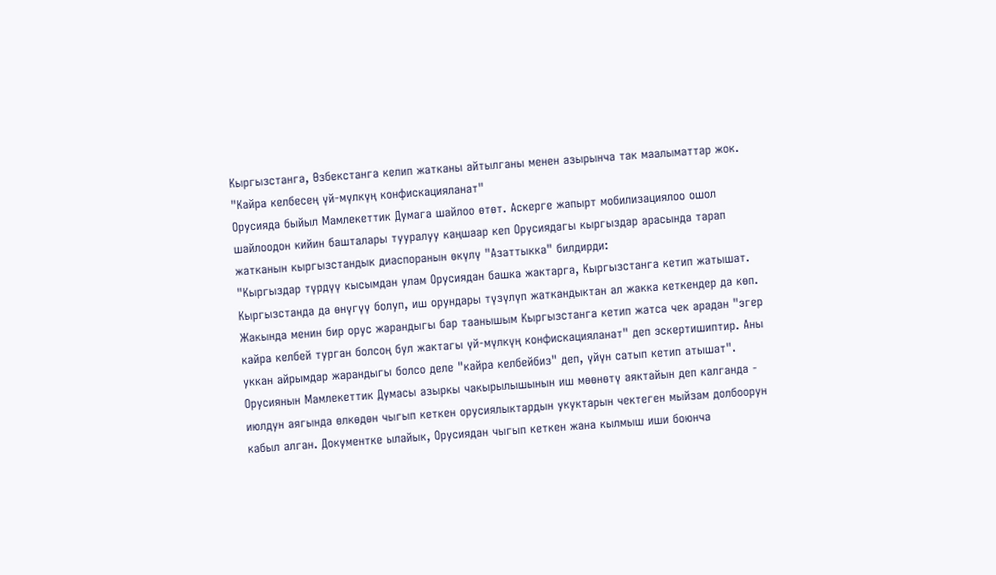Кыргызстанга, Өзбекстанга келип жатканы айтылганы менен азырынча так маалыматтар жок.
"Кайра келбесең үй-мүлкүң конфискацияланат"
Орусияда быйыл Мамлекеттик Думага шайлоо өтөт. Аскерге жапырт мобилизациялоо ошол шайлоодон кийин башталары тууралуу каңшаар кеп Орусиядагы кыргыздар арасында тарап жатканын кыргызстандык диаспоранын өкүлү "Азаттыкка" билдирди:
"Кыргыздар түрдүү кысымдан улам Орусиядан башка жактарга, Кыргызстанга кетип жатышат. Кыргызстанда да өнүгүү болуп, иш орундары түзүлүп жаткандыктан ал жакка кеткендер да көп. Жакында менин бир орус жарандыгы бар таанышым Кыргызстанга кетип жатса чек арадан "эгер кайра келбей турган болсоң бул жактагы үй-мүлкүң конфискацияланат" деп эскертишиптир. Аны уккан айрымдар жарандыгы болсо деле "кайра келбейбиз" деп, үйүн сатып кетип атышат".
Орусиянын Мамлекеттик Думасы азыркы чакырылышынын иш мөөнөтү аяктайын деп калганда - июлдун аягында өлкөдөн чыгып кеткен орусиялыктардын укуктарын чектеген мыйзам долбоорун кабыл алган. Документке ылайык, Орусиядан чыгып кеткен жана кылмыш иши боюнча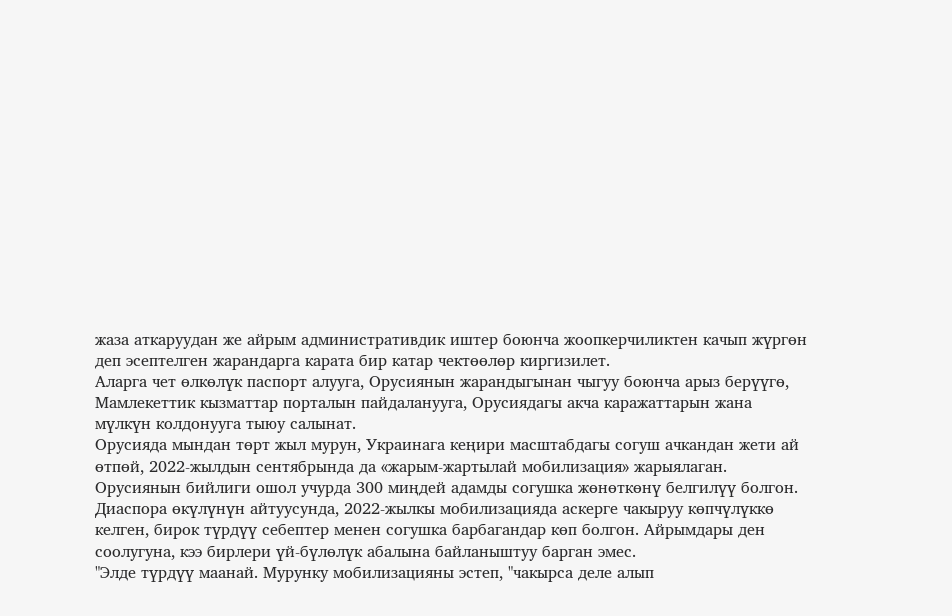жаза аткаруудан же айрым административдик иштер боюнча жоопкерчиликтен качып жүргөн деп эсептелген жарандарга карата бир катар чектөөлөр киргизилет.
Аларга чет өлкөлүк паспорт алууга, Орусиянын жарандыгынан чыгуу боюнча арыз берүүгө, Мамлекеттик кызматтар порталын пайдаланууга, Орусиядагы акча каражаттарын жана мүлкүн колдонууга тыюу салынат.
Орусияда мындан төрт жыл мурун, Украинага кеңири масштабдагы согуш ачкандан жети ай өтпөй, 2022-жылдын сентябрында да «жарым-жартылай мобилизация» жарыялаган. Орусиянын бийлиги ошол учурда 300 миңдей адамды согушка жөнөткөнү белгилүү болгон.
Диаспора өкүлүнүн айтуусунда, 2022-жылкы мобилизацияда аскерге чакыруу көпчүлүккө келген, бирок түрдүү себептер менен согушка барбагандар көп болгон. Айрымдары ден соолугуна, кээ бирлери үй-бүлөлүк абалына байланыштуу барган эмес.
"Элде түрдүү маанай. Мурунку мобилизацияны эстеп, "чакырса деле алып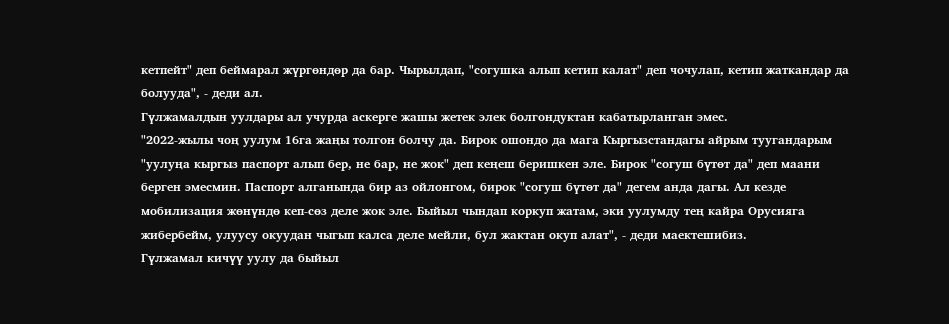кетпейт" деп беймарал жүргөндөр да бар. Чырылдап, "согушка алып кетип калат" деп чочулап, кетип жаткандар да болууда", - деди ал.
Гүлжамалдын уулдары ал учурда аскерге жашы жетек элек болгондуктан кабатырланган эмес.
"2022-жылы чоң уулум 16га жаңы толгон болчу да. Бирок ошондо да мага Кыргызстандагы айрым туугандарым "уулуңа кыргыз паспорт алып бер, не бар, не жок" деп кеңеш беришкен эле. Бирок "согуш бүтөт да" деп маани берген эмесмин. Паспорт алганында бир аз ойлонгом, бирок "согуш бүтөт да" дегем анда дагы. Ал кезде мобилизация жөнүндө кеп-сөз деле жок эле. Быйыл чындап коркуп жатам, эки уулумду тең кайра Орусияга жибербейм, улуусу окуудан чыгып калса деле мейли, бул жактан окуп алат", - деди маектешибиз.
Гүлжамал кичүү уулу да быйыл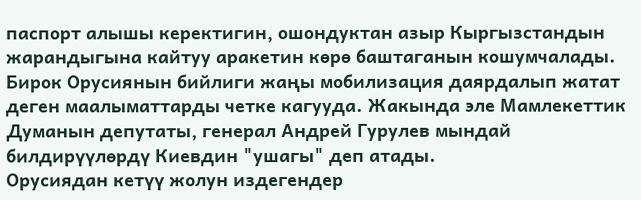паспорт алышы керектигин, ошондуктан азыр Кыргызстандын жарандыгына кайтуу аракетин көрө баштаганын кошумчалады.
Бирок Орусиянын бийлиги жаңы мобилизация даярдалып жатат деген маалыматтарды четке кагууда. Жакында эле Мамлекеттик Думанын депутаты, генерал Андрей Гурулев мындай билдирүүлөрдү Киевдин "ушагы" деп атады.
Орусиядан кетүү жолун издегендер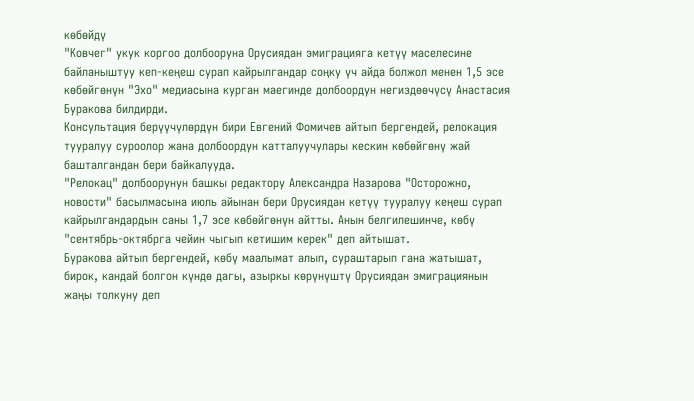көбөйдү
"Ковчег" укук коргоо долбооруна Орусиядан эмиграцияга кетүү маселесине байланыштуу кеп-кеңеш сурап кайрылгандар соңку үч айда болжол менен 1,5 эсе көбөйгөнүн "Эхо" медиасына курган маегинде долбоордун негиздөөчүсү Анастасия Буракова билдирди.
Консультация берүүчүлөрдүн бири Евгений Фомичев айтып бергендей, релокация тууралуу суроолор жана долбоордун катталуучулары кескин көбөйгөнү жай башталгандан бери байкалууда.
"Релокац" долбоорунун башкы редактору Александра Назарова "Осторожно, новости" басылмасына июль айынан бери Орусиядан кетүү тууралуу кеңеш сурап кайрылгандардын саны 1,7 эсе көбөйгөнүн айтты. Анын белгилешинче, көбү "сентябрь-октябрга чейин чыгып кетишим керек" деп айтышат.
Буракова айтып бергендей, көбү маалымат алып, сураштарып гана жатышат, бирок, кандай болгон күндө дагы, азыркы көрүнүштү Орусиядан эмиграциянын жаңы толкуну деп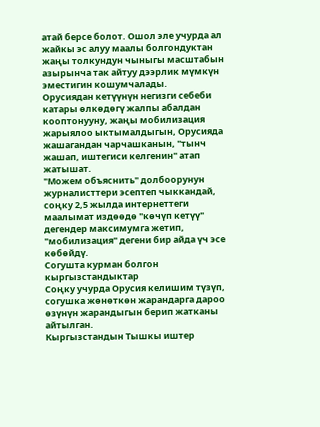атай берсе болот. Ошол эле учурда ал жайкы эс алуу маалы болгондуктан жаңы толкундун чыныгы масштабын азырынча так айтуу дээрлик мүмкүн эместигин кошумчалады.
Орусиядан кетүүнүн негизги себеби катары өлкөдөгү жалпы абалдан кооптонууну, жаңы мобилизация жарыялоо ыктымалдыгын, Орусияда жашагандан чарчашканын, "тынч жашап, иштегиси келгенин" атап жатышат.
"Можем объяснить" долбоорунун журналисттери эсептеп чыккандай, соңку 2,5 жылда интернеттеги маалымат издөөдө "көчүп кетүү" дегендер максимумга жетип, "мобилизация" дегени бир айда үч эсе көбөйдү.
Согушта курман болгон кыргызстандыктар
Соңку учурда Орусия келишим түзүп, согушка жөнөткөн жарандарга дароо өзүнүн жарандыгын берип жатканы айтылган.
Кыргызстандын Тышкы иштер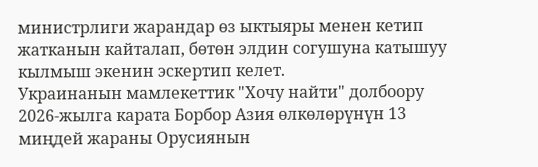министрлиги жарандар өз ыктыяры менен кетип жатканын кайталап, бөтөн элдин согушуна катышуу кылмыш экенин эскертип келет.
Украинанын мамлекеттик "Хочу найти" долбоору 2026-жылга карата Борбор Азия өлкөлөрүнүн 13 миңдей жараны Орусиянын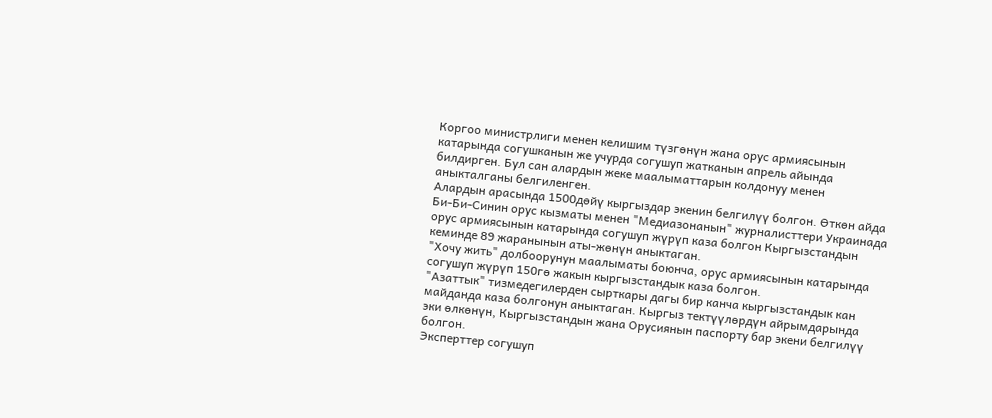Коргоо министрлиги менен келишим түзгөнүн жана орус армиясынын катарында согушканын же учурда согушуп жатканын апрель айында билдирген. Бул сан алардын жеке маалыматтарын колдонуу менен аныкталганы белгиленген.
Алардын арасында 1500дөйү кыргыздар экенин белгилүү болгон. Өткөн айда Би-Би-Синин орус кызматы менен "Медиазонанын" журналисттери Украинада орус армиясынын катарында согушуп жүрүп каза болгон Кыргызстандын кеминде 89 жаранынын аты-жөнүн аныктаган.
"Хочу жить" долбоорунун маалыматы боюнча, орус армиясынын катарында согушуп жүрүп 150гө жакын кыргызстандык каза болгон.
"Азаттык" тизмедегилерден сырткары дагы бир канча кыргызстандык кан майданда каза болгонун аныктаган. Кыргыз тектүүлөрдүн айрымдарында эки өлкөнүн, Кыргызстандын жана Орусиянын паспорту бар экени белгилүү болгон.
Эксперттер согушуп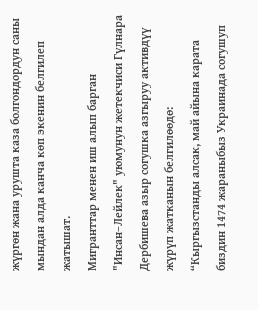жүргөн жана урушта каза болгондордун саны мындан алда канча көп экенин белгилеп жатышат.
Мигранттар менен иш алып барган "Инсан–Лейлек" уюмунун жетекчиси Гүлнара Дербишева азыр согушка азгыруу активдүү жүрүп жатканын белгилөөдө:
“Кыргызстанды алсак, май айына карата биздин 1474 жараныбыз Украинада согушуп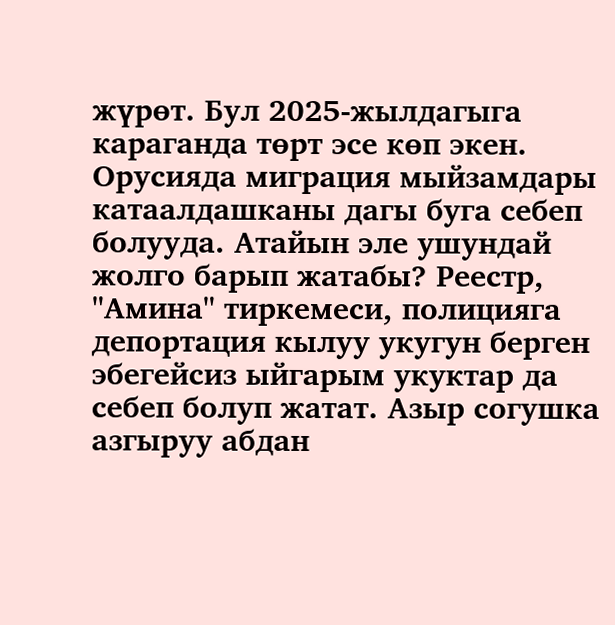жүрөт. Бул 2025-жылдагыга караганда төрт эсе көп экен. Орусияда миграция мыйзамдары катаалдашканы дагы буга себеп болууда. Атайын эле ушундай жолго барып жатабы? Реестр, "Амина" тиркемеси, полицияга депортация кылуу укугун берген эбегейсиз ыйгарым укуктар да себеп болуп жатат. Азыр согушка азгыруу абдан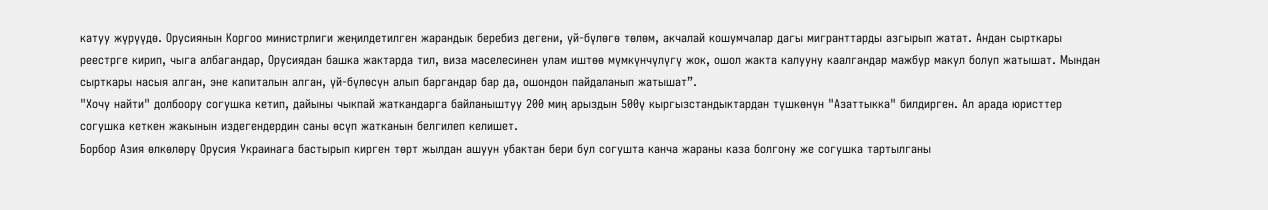катуу жүрүүдө. Орусиянын Коргоо министрлиги жеңилдетилген жарандык беребиз дегени, үй-бүлөгө төлөм, акчалай кошумчалар дагы мигранттарды азгырып жатат. Андан сырткары реестрге кирип, чыга албагандар, Орусиядан башка жактарда тил, виза маселесинен улам иштөө мүмкүнчүлүгү жок, ошол жакта калууну каалгандар мажбур макул болуп жатышат. Мындан сырткары насыя алган, эне капиталын алган, үй-бүлөсүн алып баргандар бар да, ошондон пайдаланып жатышат”.
"Хочу найти" долбоору согушка кетип, дайыны чыкпай жаткандарга байланыштуу 200 миң арыздын 500ү кыргызстандыктардан түшкөнүн "Азаттыкка" билдирген. Ал арада юристтер согушка кеткен жакынын издегендердин саны өсүп жатканын белгилеп келишет.
Борбор Азия өлкөлөрү Орусия Украинага бастырып кирген төрт жылдан ашуун убактан бери бул согушта канча жараны каза болгону же согушка тартылганы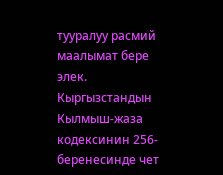тууралуу расмий маалымат бере элек.
Кыргызстандын Кылмыш-жаза кодексинин 256-беренесинде чет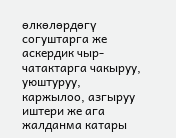өлкөлөрдөгү согуштарга же аскердик чыр-чатактарга чакыруу, уюштуруу, каржылоо, азгыруу иштери же ага жалданма катары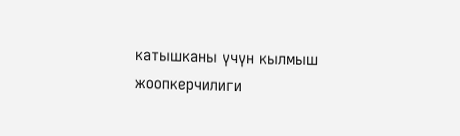катышканы үчүн кылмыш жоопкерчилиги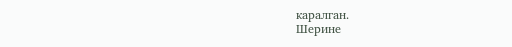каралган.
Шерине